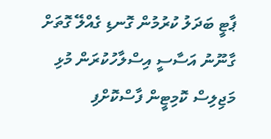ޕާޓީ ބަދަލު ކުރުމުން ގޮނޑި ގެއްލޭ ގޮތަށް ގާނޫނު އަސާސީ އިސްލާހުކުރަން މުޅި މަޖިލިސް ކޮމިޓީން ފާސްކޮށްފި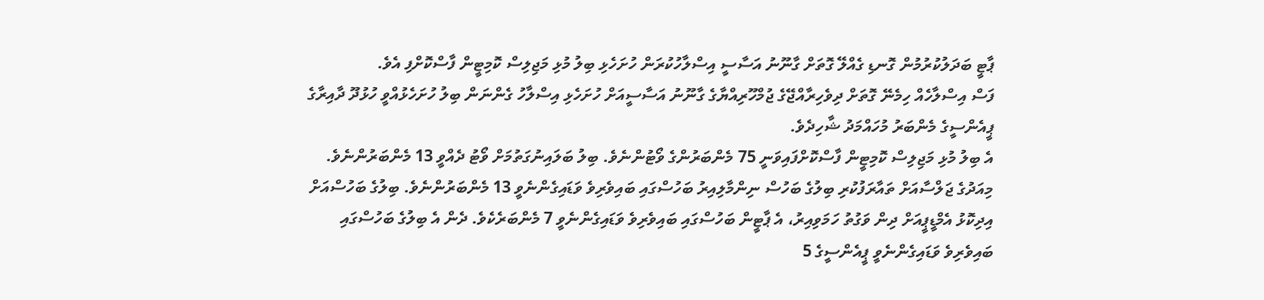ޕާޓީ ބަދަލުކުރުމުން ގޮނޑި ގެއްލޭ ގޮތަށް ގާނޫނު އަސާސީ އިސްލާހުކުރަން ހުށަހެޅި ބިލު މުޅި މަޖިލިސް ކޮމިޓީން ފާސްކޮށްފި އެވެ.
ފަސް އިސްލާހެއް ހިމެނޭ ގޮތަށް ދިވެހިރާއްޖޭގެ ޖުމްހޫރިއްޔާގެ ގާނޫނު އަސާސީއަށް ހުށަހެޅި އިސްލާހު ގެންނަން ބިލު ހުށަހެޅުއްވީ ހުޅުދޫ ދާއިރާގެ ޕީއެންސީގެ މެންބަރު މުހައްމަދު ޝާހިދެވެ.
އެ ބިލު މުޅި މަޖިލިސް ކޮމިޓީން ފާސްކޮށްފައިވަނީ 75 މެންބަރުންގެ ވޯޓުންނެވެ. ބިލު ބަލައިނުގަތުމަށް ވޯޓު ދެއްވީ 13 މެންބަރުންނެވެ.
މިއަދުގެ ޖަލްސާއަށް ތައާރަފުކުރި ބިލުގެ ބަހުސް ނިންމާލިއިރު ބަހުސްގައި ބައިވެރިވެ ވަޑައިގެންނެވީ 13 މެންބަރުންނެވެ. ބިލުގެ ބަހުސްއަށް އިދިކޮޅު އެމްޑީޕީއަށް ދިން ވަގުތު ހަމަވިއިރު، އެ ޕާޓީން ބަހުސްގައި ބައިވެރިވެ ވަޑައިގެންނެވީ 7 މެންބަރެކެވެ. ދެން އެ ބިލުގެ ބަހުސްގައި ބައިވެރިވެ ވަޑައިގެންނެވީ ޕީއެންސީގެ 5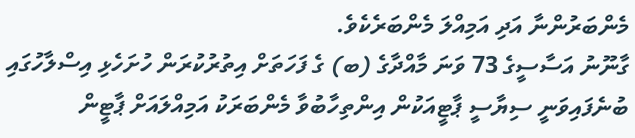މެންބަރުންނާ އަދި އަމިއްލަ މެންބަރެކެވެ.
ގާނޫނު އަސާސީގެ 73 ވަނަ މާއްދާގެ (ބ) ގެ ފަހަތަށް އިތުރުކުރަން ހުށަހެޅި އިސްލާހުގައި ބުނެފައިވަނީ ސިޔާސީ ޕާޓީއަކުން އިންތިހާބުވާ މެންބަރަކު އަމިއްލައަށް ޕާޓީން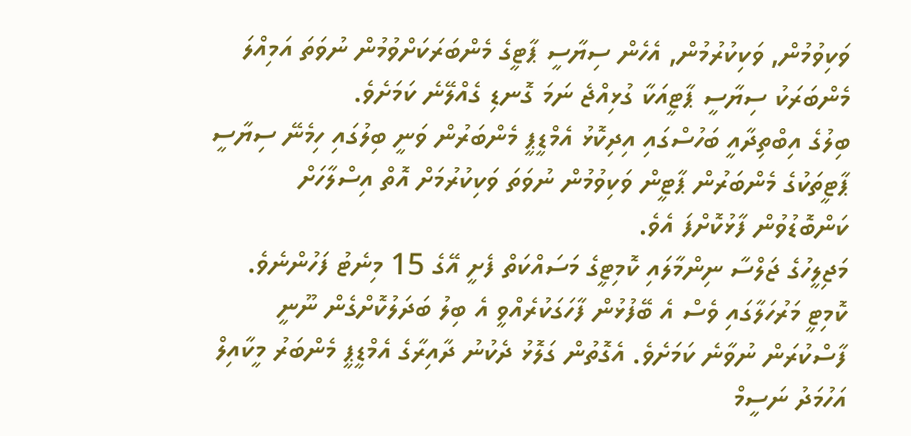ވަކިވުމުން, ވަކިކުރުމުން, އެހެން ސިޔާސީ ޕާޓީގެ މެންބަރަކަށްވުމުން ނުވަތަ އަމިއްލަ މެންބަރަކު ސިޔާސީ ޕާޓީއަކާ ގުޅިއްޖެ ނަމަ ގޮނޑި ގެއްލޭނެ ކަމަށެވެ.
ބިލުގެ އިބްތިދާއީ ބަހުސްގައި އިދިކޮޅު އެމްޑީޕީ މެންބަރުން ވަނީ ބިލުގައި ހިމެނޭ ސިޔާސީ ޕާޓީތަކުގެ މެންބަރުން ޕާޓީން ވަކިވުމުން ނުވަތަ ވަކިކުރުމަށް އޮތް އިސްލާހަށް ކަންބޮޑުވުން ފާޅުކޮށްފަ އެވެ.
މަޖިލީހުގެ ޖަލްސާ ނިންމާލައި ކޮމިޓީގެ މަސައްކަތް ފެށީ އޭގެ 15 މިނެޓު ފަހުންނެވެ. ކޮމިޓީ މަރުހަލާގައި ވެސް އެ ބޭފުޅުން ފާހަގަކުރެއްވީ އެ ބިލު ބަދަލުކޮށްގެން ނޫނީ ފާސްކުރަން ނުވާނެ ކަމަށެވެ. އެގޮތުން ގަލޮޅު ދެކުނު ދާއިރާގެ އެމްޑީޕީ މެންބަރު މީކާއިލް އަހުމަދު ނަސީމް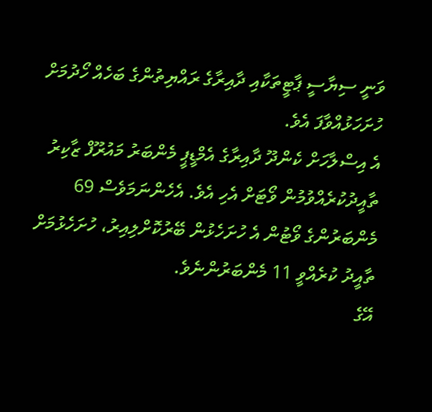ވަނީ ސިޔާސީ ޕާޓީތަކާއި ދާއިރާގެ ރައްޔިތުންގެ ބަހެއް ހޯދުމަށް ހުށަހަޅުއްވާފަ އެވެ.
އެ އިސްލާހަށް ކެންދޫ ދާއިރާގެ އެމްޑީޕީ މެންބަރު މައުރޫފް ޒާކިރު ތާއީދުކުރެއްވުމުން ވޯޓަށް އެހި އެވެ. އެހެންނަމަވެސް 69 މެންބަރުންގެ ވޯޓުން އެ ހުށަހެޅުން ބޭރުކޮށްލިއިރު، ހުށަހެޅުމަށް ތާއީދު ކުރެއްވީ 11 މެންބަރުންނެވެ.
އޭގެ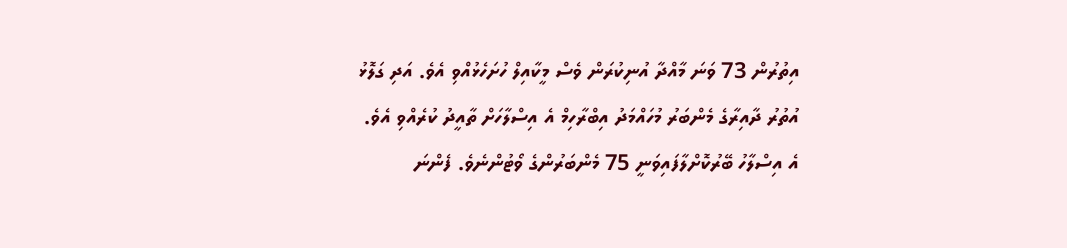އިތުރުން 73 ވަނަ މާއްދާ އުނިކުރަން ވެސް މީކާއިލް ހުށަހެޅުއްވި އެވެ. އަދި ގަލޮޅު އުތުރު ދާއިރާގެ މެންބަރު މުހައްމަދު އިބްރާހިމް އެ އިސްލާހަށް ތާއީދު ކުރެއްވި އެވެ.
އެ އިސްލާހު ބޭރުކޮށްލާފައިވަނީ 75 މެންބަރުންގެ ވޯޓުންނެވެ. ފެންނަ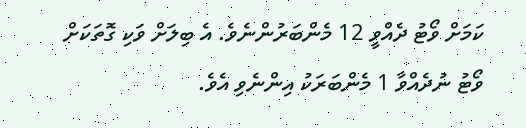ކަމަށް ވޯޓު ދެއްވީ 12 މެންބަރުންނެވެ. އެ ބިލަށް ވަކި ގޮތަކަށް ވޯޓު ނުދެއްވާ 1 މެންބަރަކު އިންނެވި އެވެ.